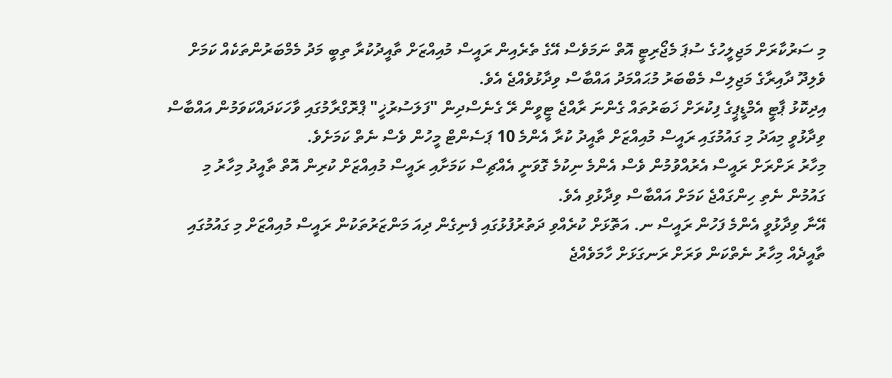މި ސަރުކާރަށް މަޖިލީހުގެ ސުޕަ މެޖޯރިޓީ އޮތް ނަމަވެސް އޭގެ ތެރެއިން ރައީސް މުއިއްޒަށް ތާއީދުކުރާ ތިބީ މަދު މެމްބަރުންތަކެއް ކަމަށް ވެލިދޫ ދާއިރާގެ މަޖިލިސް މެބްބަރު މުޙައްމަދު އައްބާސް ވިދާޅުވެއްޖެ އެވެ.
އިދިކޮޅު ޕާޓީ އެމްޑީޕީގެ ފިކުރަށް ޚަބަރުތައް ގެންނަ ރާއްޖެ ޓީވީން ރޭ ގެނެސްދިން "ފަލަސުރުޚީ" ޕްރޮގްރާމުގައި ވާހަކަދައްކަވަމުން އައްބާސް ވިދާޅުވީ މިއަދު މި ގައުމުގައި ރައީސް މުއިއްޒަށް ތާއީދު ކުރާ އެންމެ 10 ޕަސެންޓް މީހުން ވެސް ނެތް ކަމަށެވެ.
މިހާރު ރަށްރަށް ރައީސް އެރުއްވުމުން ވެސް އެންމެ ނިކުމެ ގޮވަނީ އެއްޗިސް ކަމަށާއި ރައީސް މުއިއްޒަށް ކުރިން އޮތް ތާއީދު މިހާރު މި ގައުމުން ނެތި ހިންގައްޖެ ކަމަށް އައްބާސް ވިދާޅުވި އެވެ.
އޭނާ ވިދާޅުވީ އެންމެ ފަހުން ރައީސް ނ. އަތޮޅަށް ކުރެއްވި ދަތުރުފުޅުގައި ފެނިގެން ދިއަ މަންޒަރުތަކުން ރައީސް މުއިއްޒަށް މި ގައުމުގައި ތާއީދެއް މިހާރު ނެތްކަން ވަރަށް ރަނގަޅަށް ހާމަވެއްޖެ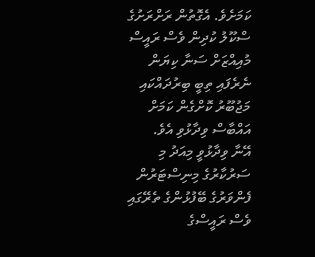ކަމަށެވެ. އެގޮތުން ރަށްރަށުގެ ސްކޫލު ކުދިން ވެސް ރައީސް މުއިއްޒަށް ސަނާ ކިޔަން ނެރެފައި ތިބީ ބިރުދައްކައި މަޖުބޫރު ކޮށްގެން ކަމަށް އައްބާސް ވިދާޅުވި އެވެ.
އޭނާ ވިދާޅުވީ މިއަދު މި ސަރުކާރުގެ މިނިސްޓަރުން ފެންވަރުގެ ބޭފުޅުންގެ ތެރޭގައި ވެސް ރައީސްގެ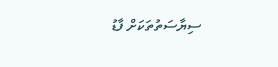ސިޔާސަތުތަކަށް ފާޑު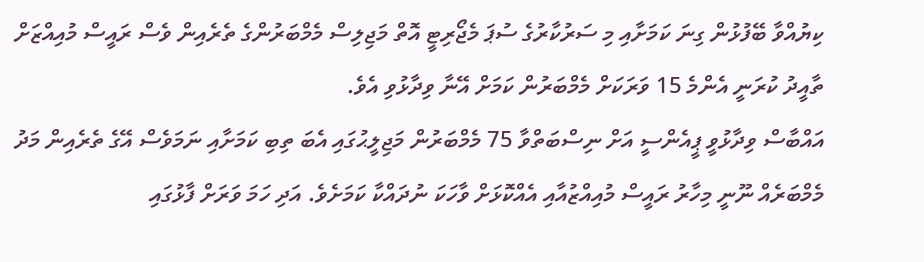ކިޔުއްވާ ބޭފުޅުން ގިނަ ކަމަށާއި މި ސަރުކާރުގެ ސުޕަ މެޖޯރިޓީ އޮތް މަޖިލިސް މެމްބަރުންގެ ތެރެއިން ވެސް ރައީސް މުއިއްޒަށް ތާއީދު ކުރަނީ އެންމެ 15 ވަރަކަށް މެމްބަރުން ކަމަށް އޭނާ ވިދާޅުވި އެވެ.
އައްބާސް ވިދާޅުވީ ޕީއެންސީ އަށް ނިސްބަތްވާ 75 މެމްބަރުން މަޖިލީޙުގައި އެބަ ތިބި ކަމަށާއި ނަމަވެސް އޭގެ ތެރެއިން މަދު މެމްބަރެއް ނޫނީ މިހާރު ރައީސް މުއިއްޒުއާއި އެއްކޮޅަށް ވާހަކަ ނުދައްކާ ކަމަށެވެ. އަދި ހަމަ ވަރަށް ފާޅުގައި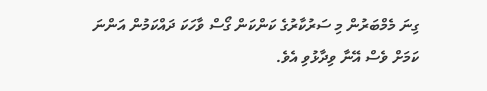ގިނަ މެމްބަރުން މި ސަރުކާރުގެ ކަންކަން ގޯސް ވާހަކަ ދައްކަމުން އަންނަ ކަމަށް ވެސް އޭނާ ވިދާޅުވި އެވެ.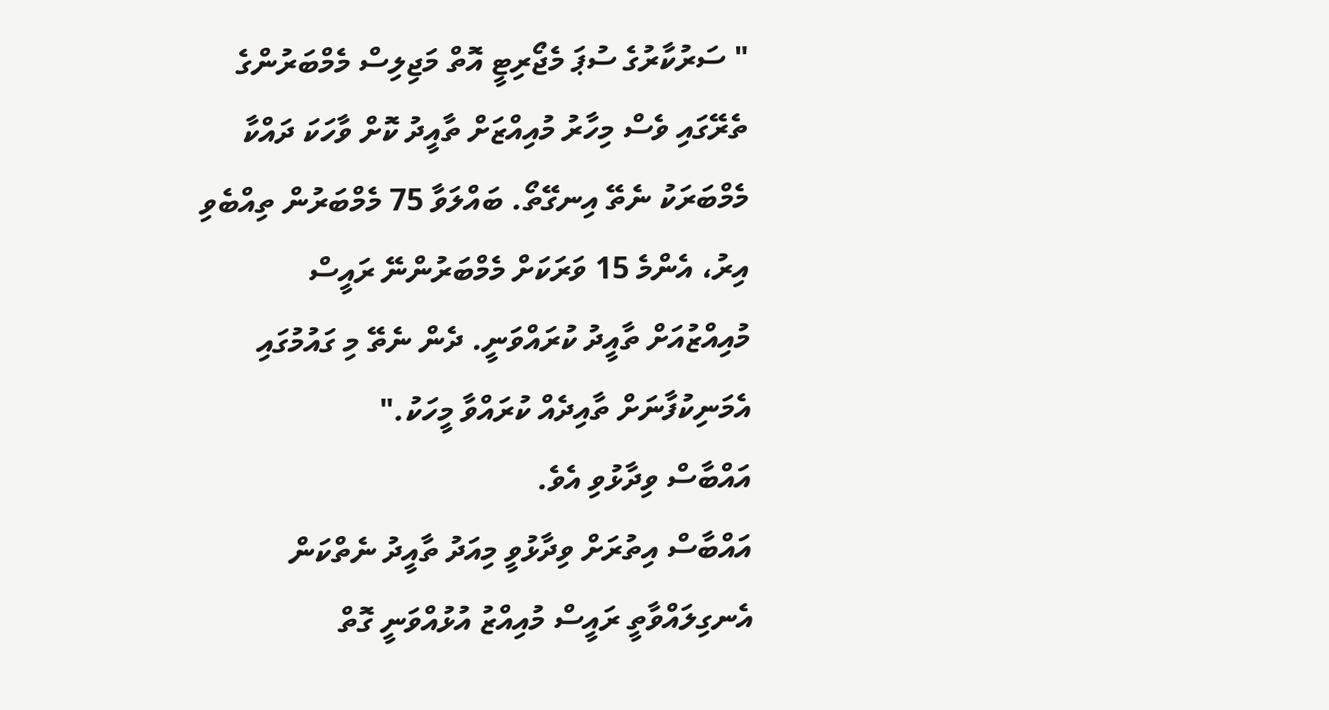" ސަރުކާރުގެ ސުޕަ މެޖޯރިޓީ އޮތް މަޖިލިސް މެމްބަރުންގެ ތެރޭގައި ވެސް މިހާރު މުއިއްޒަށް ތާއީދު ކޮށް ވާހަކަ ދައްކާ މެމްބަރަކު ނެތޭ އިނގޭތޯ. ބައްލަވާ 75 މެމްބަރުން ތިއްބެވި އިރު، އެންމެ 15 ވަރަކަށް މެމްބަރުންނޭ ރައީސް މުއިއްޒުއަށް ތާއީދު ކުރައްވަނީ. ދެން ނެތޭ މި ގައުމުގައި އެމަނިކުފާނަށް ތާއިދެއް ކުރައްވާ މީހަކު."
އައްބާސް ވިދާޅުވި އެވެ.
އައްބާސް އިތުރަށް ވިދާޅުވީ މިއަދު ތާއީދު ނެތްކަން އެނގިލައްވާތީ ރައީސް މުއިއްޒު އުޅުއްވަނީ ގޮތް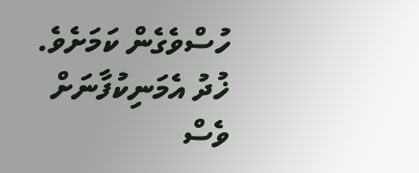ހުސްވެގެން ކަމަށެވެ. ޚުދު އެމަނިކުފާނަށް ވެސް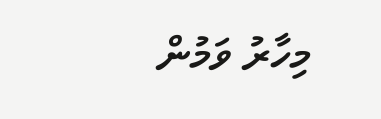މިހާރު ވަމުން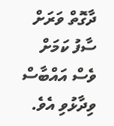ދާގޮތް ވަރަށް ސާފު ކަމަށް ވެސް އައްބާސް ވިދާޅުވި އެވެ.